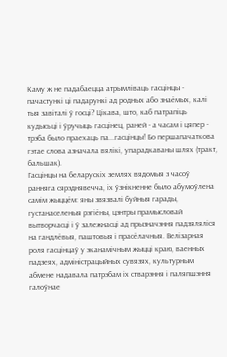Каму ж не падабаецца атрымліваць гасцінцы - пачастункі ці падарункі ад родных або знаёмых, калі тыя завіталі ў госці? Цікава, што, каб патрапіць кудысьці і ўручыць гасцінец, раней - а часам і цяпер - трэба было праехаць па...гасцінцы! Бо першапачаткова гэтае слова азначала вялікі, упарадкаваны шлях (тракт, бальшак).
Гасцінцы на беларускіх землях вядомыя з часоў ранняга сярэднявечча, іх ўзнікненне было абумоўлена самім жыццём: яны звязвалі буйныя гарады, густанаселеныя рэгіёны, цэнтры прамысловай вытворчасці і ў залежнасці ад прызначэння падзяляліся на гандлёвыя, паштовыя і прасёлачныя. Велізарная роля гасцінцаў у эканамічным жыцці краю, ваенных падзеях, адміністрацыйных сувязях, культурным абмене надавала патрэбам іх стварэння і паляпшэння галоўнае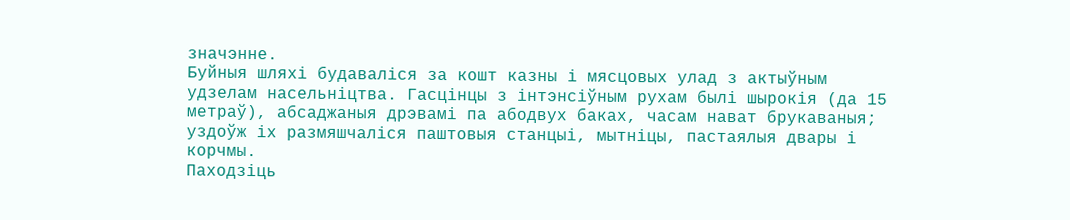значэнне.
Буйныя шляхі будаваліся за кошт казны і мясцовых улад з актыўным удзелам насельніцтва. Гасцінцы з інтэнсіўным рухам былі шырокія (да 15 метраў), абсаджаныя дрэвамі па абодвух баках, часам нават брукаваныя; уздоўж іх размяшчаліся паштовыя станцыі, мытніцы, пастаялыя двары і корчмы.
Паходзіць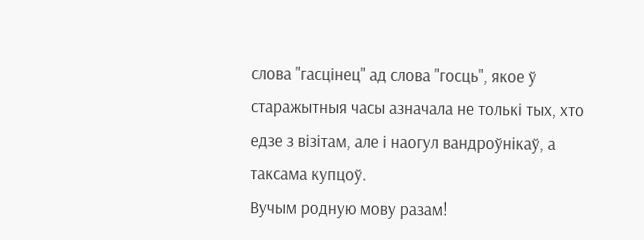слова "гасцінец" ад слова "госць", якое ў старажытныя часы азначала не толькі тых, хто едзе з візітам, але і наогул вандроўнікаў, а таксама купцоў.
Вучым родную мову разам!